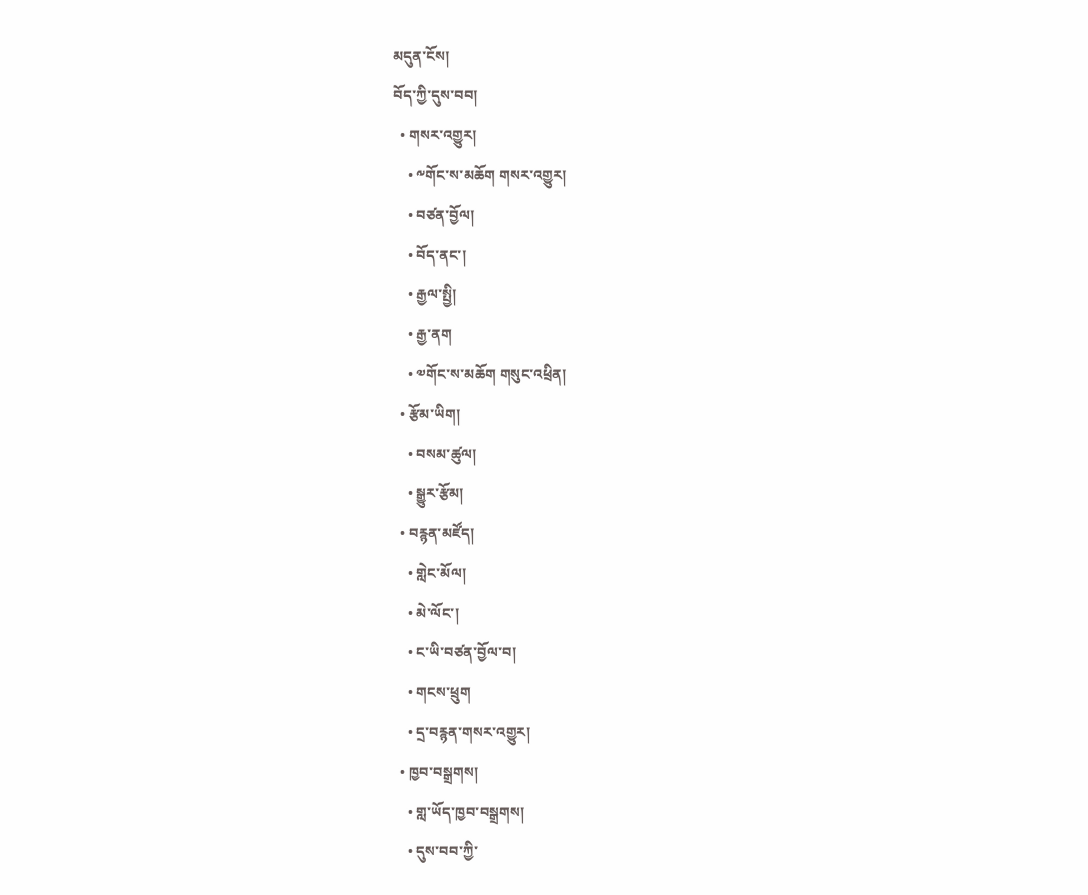མདུན་ངོས།
བོད་ཀྱི་དུས་བབ།
  • གསར་འགྱུར།
    • ༸གོང་ས་མཆོག གསར་འགྱུར།
    • བཙན་བྱོལ།
    • བོད་ནང་།
    • རྒྱལ་སྤྱི།
    • རྒྱ་ནག
    • ༧གོང་ས་མཆོག གསུང་འཕྲིན།
  • རྩོམ་ཡིག།
    • བསམ་ཚུལ།
    • སྒྱུར་རྩོམ།
  • བརྙན་མཛོད།
    • གླེང་མོལ།
    • མེ་ལོང་།
    • ང་ཡི་བཙན་བྱོལ་བ།
    • གངས་ཕྲུག
    • དྲ་བརྙན་གསར་འགྱུར།
  • ཁྱབ་བསྒྲགས།
    • གླ་ཡོད་ཁྱབ་བསྒྲགས།
    • དུས་བབ་ཀྱི་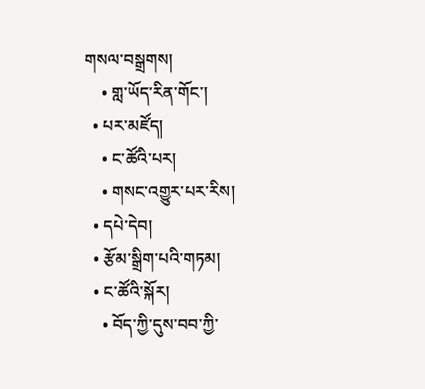གསལ་བསྒྲགས།
    • གླ་ཡོད་རིན་གོང་།
  • པར་མཛོད།
    • ང་ཚོའི་པར།
    • གསང་འགྱུར་པར་རིས།
  • དཔེ་དེབ།
  • རྩོམ་སྒྲིག་པའི་གཏམ།
  • ང་ཚོའི་སྐོར།
    • བོད་ཀྱི་དུས་བབ་ཀྱི་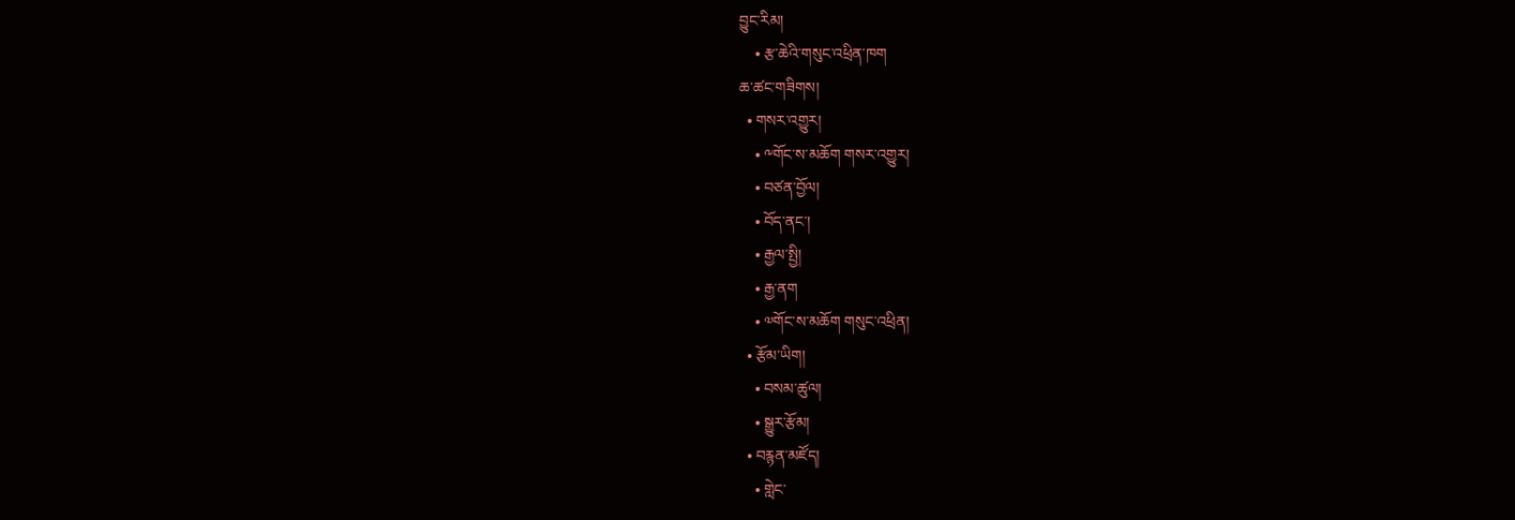བྱུང་རིམ།
    • རྩ་ཆེའི་གསུང་འཕྲིན་ཁག
ཆ་ཚང་གཟིགས།
  • གསར་འགྱུར།
    • ༸གོང་ས་མཆོག གསར་འགྱུར།
    • བཙན་བྱོལ།
    • བོད་ནང་།
    • རྒྱལ་སྤྱི།
    • རྒྱ་ནག
    • ༧གོང་ས་མཆོག གསུང་འཕྲིན།
  • རྩོམ་ཡིག།
    • བསམ་ཚུལ།
    • སྒྱུར་རྩོམ།
  • བརྙན་མཛོད།
    • གླེང་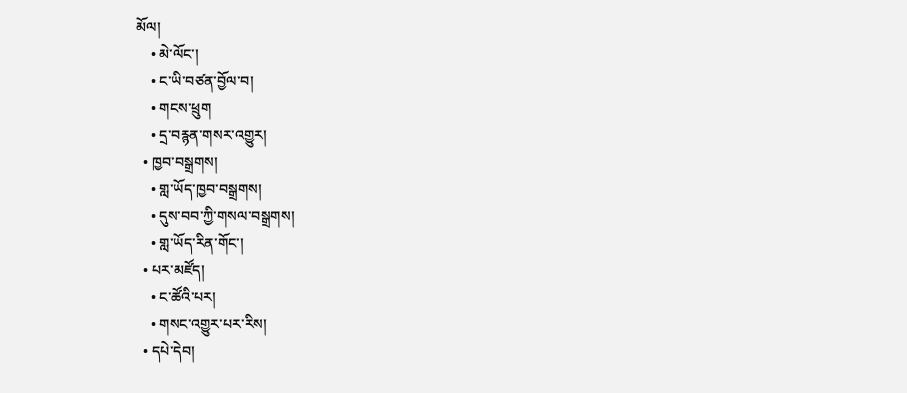མོལ།
    • མེ་ལོང་།
    • ང་ཡི་བཙན་བྱོལ་བ།
    • གངས་ཕྲུག
    • དྲ་བརྙན་གསར་འགྱུར།
  • ཁྱབ་བསྒྲགས།
    • གླ་ཡོད་ཁྱབ་བསྒྲགས།
    • དུས་བབ་ཀྱི་གསལ་བསྒྲགས།
    • གླ་ཡོད་རིན་གོང་།
  • པར་མཛོད།
    • ང་ཚོའི་པར།
    • གསང་འགྱུར་པར་རིས།
  • དཔེ་དེབ།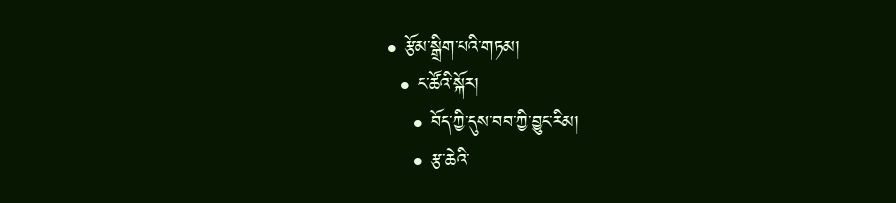• རྩོམ་སྒྲིག་པའི་གཏམ།
  • ང་ཚོའི་སྐོར།
    • བོད་ཀྱི་དུས་བབ་ཀྱི་བྱུང་རིམ།
    • རྩ་ཆེའི་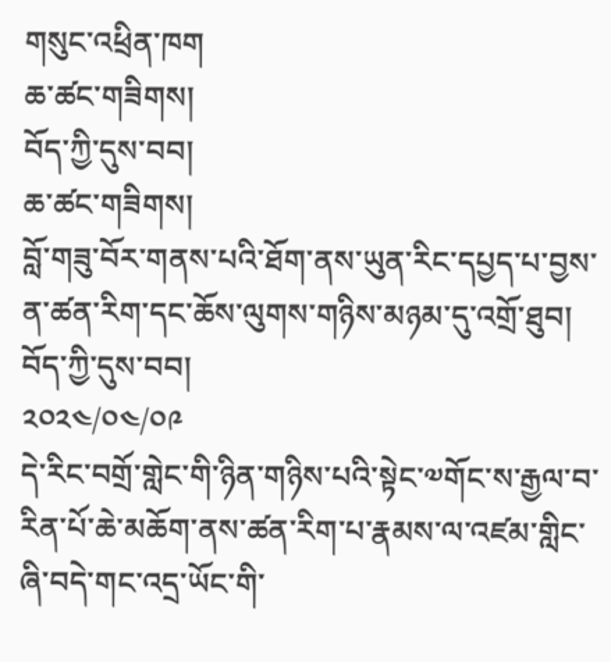གསུང་འཕྲིན་ཁག
ཆ་ཚང་གཟིགས།
བོད་ཀྱི་དུས་བབ།
ཆ་ཚང་གཟིགས།
བློ་གཟུ་བོར་གནས་པའི་ཐོག་ནས་ཡུན་རིང་དཔྱད་པ་བྱས་ན་ཚན་རིག་དང་ཆོས་ལུགས་གཉིས་མཉམ་དུ་འགྲོ་ཐུབ།
བོད་ཀྱི་དུས་བབ།
༢༠༢༤/༠༤/༠༩
དེ་རིང་བགྲོ་གླེང་གི་ཉིན་གཉིས་པའི་སྟེང་༧གོང་ས་རྒྱལ་བ་རིན་པོ་ཆེ་མཆོག་ནས་ཚན་རིག་པ་རྣམས་ལ་འཛམ་གླིང་ཞི་བདེ་གང་འདྲ་ཡོང་གི་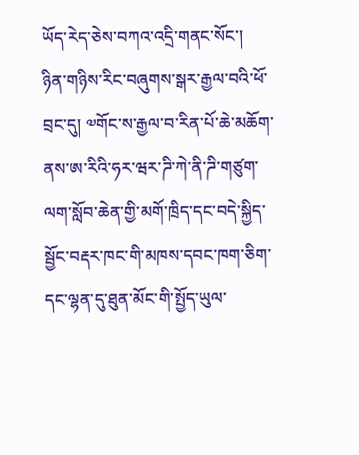ཡོད་རེད་ཅེས་བཀའ་འདྲི་གནང་སོང་།
ཉིན་གཉིས་རིང་བཞུགས་སྒར་རྒྱལ་བའི་ཕོ་བྲང་དུ། ༧གོང་ས་རྒྱལ་བ་རིན་པོ་ཆེ་མཆོག་ནས་ཨ་རིའི་ཧར་ཝར་ཌི་ཀེ་ནི་ཌི་གཙུག་ལག་སློབ་ཆེན་གྱི་མགོ་ཁྲིད་དང་བདེ་སྐྱིད་སྦྱོང་བརྡར་ཁང་གི་མཁས་དབང་ཁག་ཅིག་དང་ལྷན་དུ་ཐུན་མོང་གི་སྤྱོད་ཡུལ་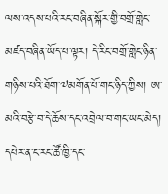ལས་འདས་པའི་རང་བཞིན་སྐོར་གྱི་བགྲོ་གླེང་མཛད་བཞིན་ཡོད་པ་ལྟར། དེ་རིང་བགྲོ་གླེང་ཉིན་གཉིས་པའི་ཐོག་༧མགོན་པོ་གང་ཉིད་ཀྱིས། ཨ་མའི་བརྩེ་བ་དེ་ཆོས་དང་འབྲེལ་བ་གང་ཡང་མེད། དཔེར་ན་ང་རང་ཚོ་ཁྱི་དང་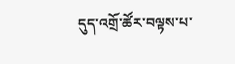དུད་འགྲོ་ཚོར་བལྟས་པ་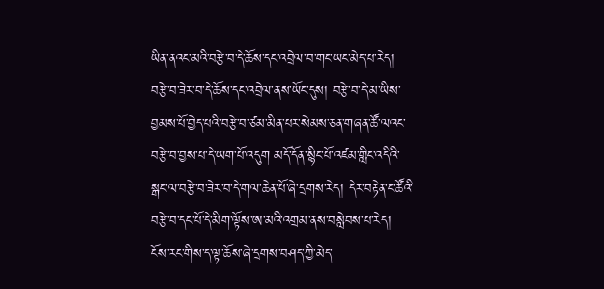ཡིན་ནའང་མའི་བརྩེ་བ་དེ་ཆོས་དང་འབྲེལ་བ་གང་ཡང་མེད་པ་རེད། བརྩེ་བ་ཟེར་བ་དེ་ཆོས་དང་འབྲེལ་ནས་ཡོང་དུས། བརྩེ་བ་དེ་མ་ཡིས་བྱམས་པོ་བྱེད་པའི་བརྩེ་བ་ཙམ་མིན་པར་སེམས་ཅན་གཞན་ཚོ་ལའང་བརྩེ་བ་བྱས་པ་དེ་ཡག་པོ་འདུག མདོ་དོན་སྙིང་པོ་འཛམ་གླིང་འདིའི་སྒང་ལ་བརྩེ་བ་ཟེར་བ་དེ་གལ་ཆེན་པོ་ཞེ་དྲགས་རེད། དེར་བརྟེན་ང་ཚོའི་བརྩེ་བ་དང་པོ་དེ་མིག་ལྟོས་ཨ་མའི་འགྲམ་ནས་བསླེབས་པ་རེད། ངོས་རང་གིས་ད་ལྟ་ཆོས་ཞེ་དྲགས་བཤད་ཀྱི་མེད་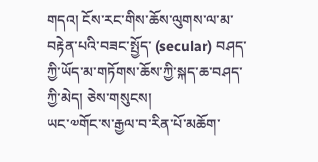གདའ། ངོས་རང་གིས་ཆོས་ལུགས་ལ་མ་བརྟེན་པའི་བཟང་སྤྱོད་ (secular) བཤད་ཀྱི་ཡོད་མ་གཏོགས་ཆོས་ཀྱི་སྐད་ཆ་བཤད་ཀྱི་མེད། ཅེས་གསུངས།
ཡང་༧གོང་ས་རྒྱལ་བ་རིན་པོ་མཆོག་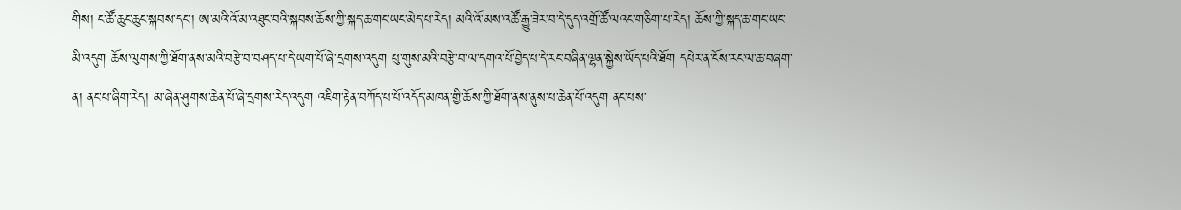གིས། ང་ཚོ་ཆུང་ཆུང་སྐབས་དང་། ཨ་མའི་འོ་མ་འཐུང་བའི་སྐབས་ཆོས་ཀྱི་སྐད་ཆ་གང་ཡང་མེད་པ་རེད། མའི་འོ་མས་འཚོ་རྒྱུ་ཟེར་བ་དེ་དུད་འགྲོ་ཚོ་ལའང་གཅིག་པ་རེད། ཆོས་ཀྱི་སྐད་ཆ་གང་ཡང་མི་འདུག ཆོས་ལུགས་ཀྱི་ཐོག་ནས་མའི་བརྩེ་བ་བཤད་པ་དེ་ཡག་པོ་ཞེ་དྲགས་འདུག པུ་གུས་མའི་བརྩེ་བ་ལ་དགའ་པོ་བྱེད་པ་དེ་རང་བཞིན་ལྷན་སྐྱེས་ཡོད་པའི་ཐོག དཔེར་ན་ངོས་རང་ལ་ཆ་བཞག་ན། ནང་པ་ཞིག་རེད། མ་ཞེན་ཤུགས་ཆེན་པོ་ཞེ་དྲགས་རེད་འདུག འཇིག་རྟེན་བཀོད་པ་པོ་འདོད་མཁན་གྱི་ཆོས་ཀྱི་ཐོག་ནས་ནུས་པ་ཆེན་པོ་འདུག ནང་པས་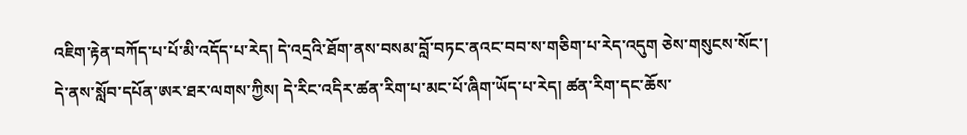འཇིག་རྟེན་བཀོད་པ་པོ་མི་འདོད་པ་རེད། དེ་འདྲའི་ཐོག་ནས་བསམ་བློ་བཏང་ནའང་བབ་ས་གཅིག་པ་རེད་འདུག ཅེས་གསུངས་སོང་།
དེ་ནས་སློབ་དཔོན་ཨར་ཐར་ལགས་ཀྱིས། དེ་རིང་འདིར་ཚན་རིག་པ་མང་པོ་ཞིག་ཡོད་པ་རེད། ཚན་རིག་དང་ཆོས་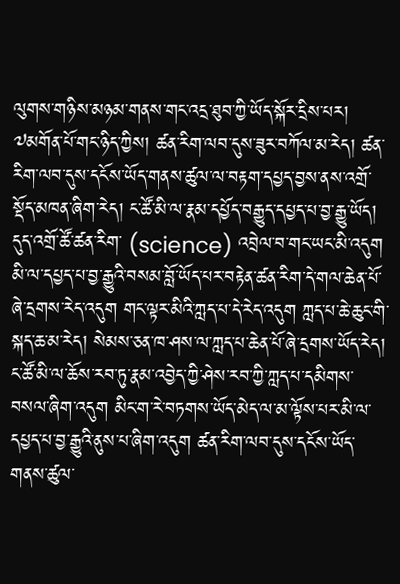ལུགས་གཉིས་མཉམ་གནས་གང་འདྲ་ཐུབ་ཀྱི་ཡོད་སྐོར་དྲིས་པར། ༧མགོན་པོ་གང་ཉིད་ཀྱིས། ཚན་རིག་ལབ་དུས་ཟུར་བཀོལ་མ་རེད། ཚན་རིག་ལབ་དུས་དངོས་ཡོད་གནས་ཚུལ་ལ་བརྟག་དཔྱད་བྱས་ནས་འགྲོ་སྡོད་མཁན་ཞིག་རེད། ང་ཚོ་མི་ལ་རྣམ་དཔྱོད་བརྒྱུད་དཔྱད་པ་བྱ་རྒྱུ་ཡོད། དུད་འགྲོ་ཚོ་ཚན་རིག་ (science) འབྲེལ་བ་གང་ཡང་མི་འདུག མི་ལ་དཔྱད་པ་བྱ་རྒྱུའི་བསམ་བློ་ཡོད་པར་བརྟེན་ཚན་རིག་དེ་གལ་ཆེན་པོ་ཞེ་དྲགས་རེད་འདུག གང་ལྟར་མིའི་ཀླད་པ་དེ་རེད་འདུག ཀླད་པ་ཆེ་ཆུང་གི་སྐད་ཆ་མ་རེད། སེམས་ཅན་ཁ་ཤས་ལ་ཀླད་པ་ཆེན་པོ་ཞེ་དྲགས་ཡོད་རེད། ང་ཚོ་མི་ལ་ཆོས་རབ་ཏུ་རྣམ་འབྱེད་ཀྱི་ཤེས་རབ་ཀྱི་ཀླད་པ་དམིགས་བསལ་ཞིག་འདུག མིང་ག་རེ་བཏགས་ཡོད་མེད་ལ་མ་ལྟོས་པར་མི་ལ་དཔྱད་པ་བྱ་རྒྱུའི་ནུས་པ་ཞིག་འདུག ཚན་རིག་ལབ་དུས་དངོས་ཡོད་གནས་ཚུལ་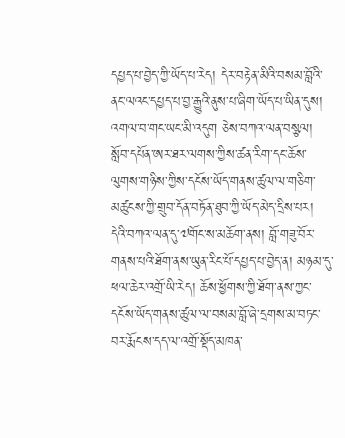དཔྱད་པ་བྱེད་ཀྱི་ཡོད་པ་རེད། དེར་བརྟེན་མིའི་བསམ་བློའི་ནང་ལའང་དཔྱད་པ་བྱ་རྒྱུའི་ནུས་པ་ཞིག་ཡོད་པ་ཡིན་དུས། འགལ་བ་གང་ཡང་མི་འདུག ཅེས་བཀའ་ལན་བསྩལ།
སློབ་དཔོན་ཨར་ཐར་ལགས་ཀྱིས་ཚན་རིག་དང་ཆོས་ལུགས་གཉིས་ཀྱིས་དངོས་ཡོད་གནས་ཚུལ་ལ་གཅིག་མཚུངས་ཀྱི་གྲུབ་དོན་བཏོན་ཐུབ་ཀྱི་ཡོད་མེད་དྲིས་པར། དེའི་བཀའ་ལན་དུ་༧གོང་ས་མཆོག་ནས། བློ་གཟུ་བོར་གནས་པའི་ཐོག་ནས་ཡུན་རིང་པོ་དཔྱད་པ་བྱེད་ན། མཉམ་དུ་ཕལ་ཆེར་འགྲོ་ཡི་རེད། ཆོས་ཕྱོགས་ཀྱི་ཐོག་ནས་ཀྱང་དངོས་ཡོད་གནས་ཚུལ་ལ་བསམ་བློ་ཞེ་དྲགས་མ་བཏང་བར་རྨོངས་དད་ལ་འགྲོ་སྡོད་མཁན་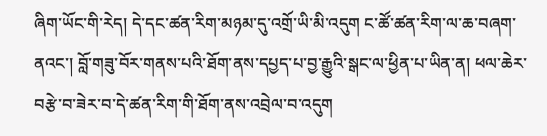ཞིག་ཡོང་གི་རེད། དེ་དང་ཚན་རིག་མཉམ་དུ་འགྲོ་ཡི་མི་འདུག ང་ཚོ་ཚན་རིག་ལ་ཆ་བཞག་ནའང་། བློ་གཟུ་བོར་གནས་པའི་ཐོག་ནས་དཔྱད་པ་བྱ་རྒྱུའི་སྒང་ལ་ཕྱིན་པ་ཡིན་ན། ཕལ་ཆེར་བརྩེ་བ་ཟེར་བ་དེ་ཚན་རིག་གི་ཐོག་ནས་འབྲེལ་བ་འདུག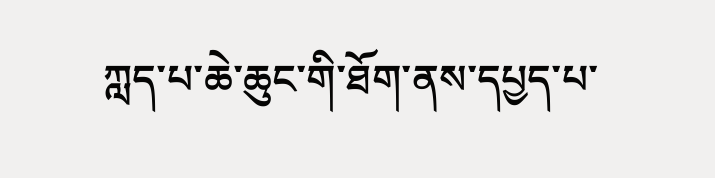ཀླད་པ་ཆེ་ཆུང་གི་ཐོག་ནས་དཔྱད་པ་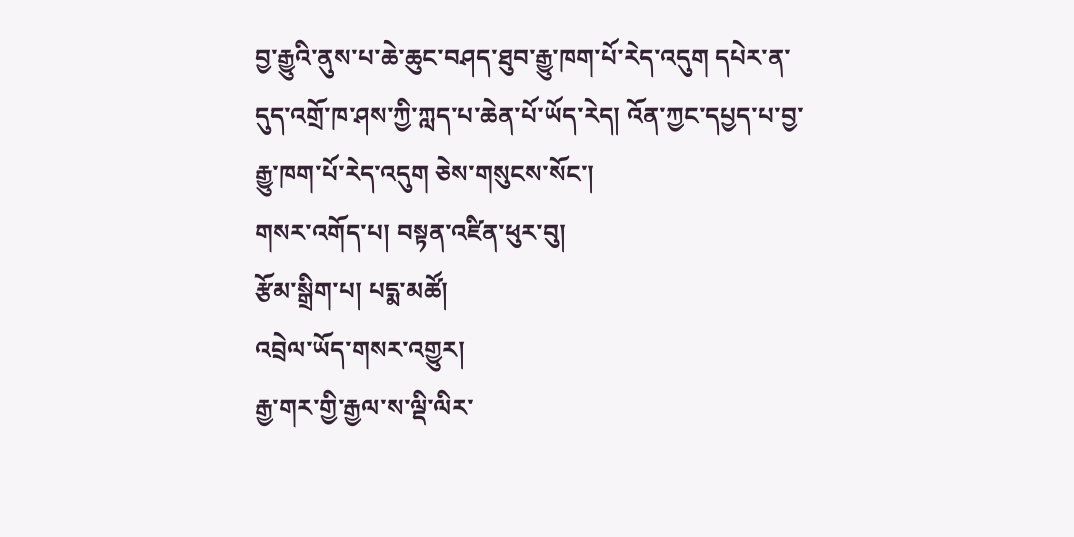བྱ་རྒྱུའི་ནུས་པ་ཆེ་ཆུང་བཤད་ཐུབ་རྒྱུ་ཁག་པོ་རེད་འདུག དཔེར་ན་དུད་འགྲོ་ཁ་ཤས་ཀྱི་ཀླད་པ་ཆེན་པོ་ཡོད་རེད། འོན་ཀྱང་དཔྱད་པ་བྱ་རྒྱུ་ཁག་པོ་རེད་འདུག ཅེས་གསུངས་སོང་།
གསར་འགོད་པ། བསྟན་འཛིན་ཕུར་བུ།
རྩོམ་སྒྲིག་པ། པདྨ་མཚོ།
འབྲེལ་ཡོད་གསར་འགྱུར།
རྒྱ་གར་གྱི་རྒྱལ་ས་ལྡི་ལིར་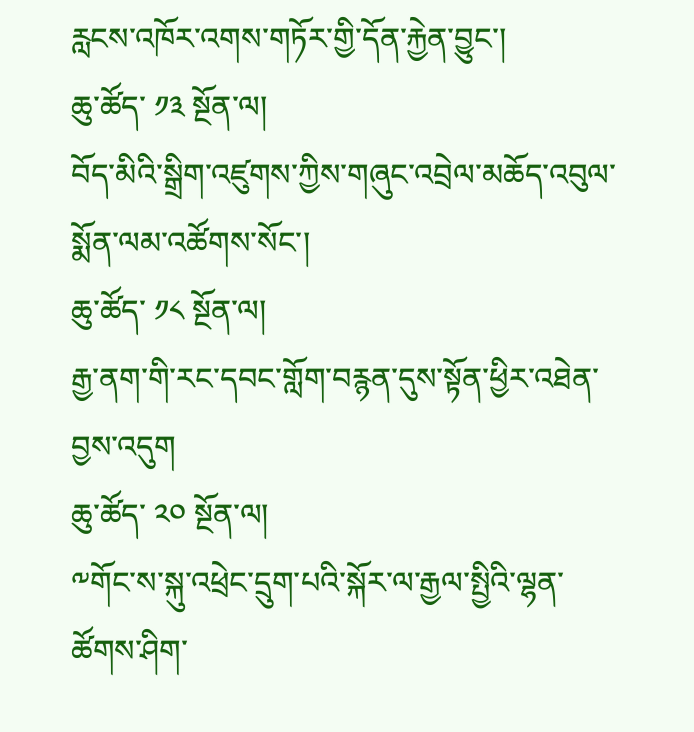རླངས་འཁོར་འགས་གཏོར་གྱི་དོན་རྐྱེན་བྱུང་།
ཆུ་ཚོད་ ༡༣ སྔོན་ལ།
བོད་མིའི་སྒྲིག་འཛུགས་ཀྱིས་གཞུང་འབྲེལ་མཆོད་འབུལ་སྨོན་ལམ་འཚོགས་སོང་།
ཆུ་ཚོད་ ༡༨ སྔོན་ལ།
རྒྱ་ནག་གི་རང་དབང་གློག་བརྙན་དུས་སྟོན་ཕྱིར་འཐེན་བྱས་འདུག
ཆུ་ཚོད་ ༢༠ སྔོན་ལ།
༸གོང་ས་སྐུ་འཕྲེང་དྲུག་པའི་སྐོར་ལ་རྒྱལ་སྤྱིའི་ལྷན་ཚོགས་ཤིག་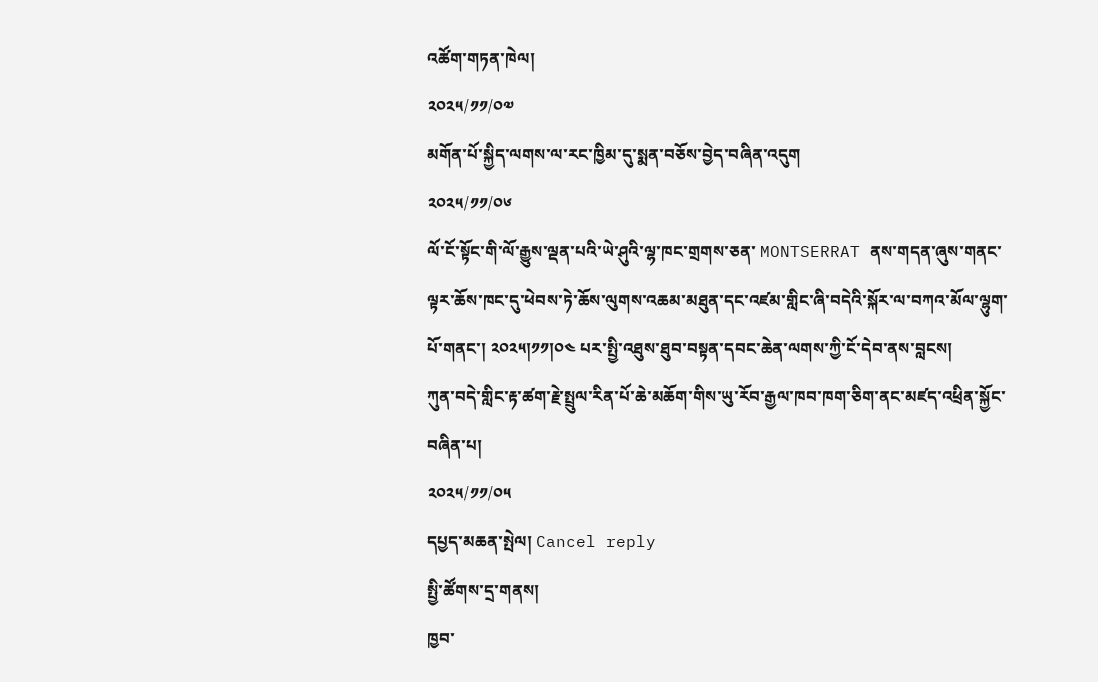འཚོག་གཏན་ཁེལ།
༢༠༢༥/༡༡/༠༧
མགོན་པོ་སྐྱིད་ལགས་ལ་རང་ཁྱིམ་དུ་སྨན་བཅོས་བྱེད་བཞིན་འདུག
༢༠༢༥/༡༡/༠༦
ལོ་ངོ་སྟོང་གི་ལོ་རྒྱུས་ལྡན་པའི་ཡེ་ཤུའི་ལྷ་ཁང་གྲགས་ཅན་ MONTSERRAT ནས་གདན་ཞུས་གནང་ལྟར་ཆོས་ཁང་དུ་ཕེབས་ཏེ་ཆོས་ལུགས་འཆམ་མཐུན་དང་འཛམ་གླིང་ཞི་བདེའི་སྐོར་ལ་བཀའ་མོལ་ལྷུག་པོ་གནང་། ༢༠༢༥།༡༡།༠༤ པར་སྤྱི་འཐུས་ཐུབ་བསྟན་དབང་ཆེན་ལགས་ཀྱི་ངོ་དེབ་ནས་བླངས།
ཀུན་བདེ་གླིང་རྟ་ཚག་རྗེ་སྤྲུལ་རིན་པོ་ཆེ་མཆོག་གིས་ཡུ་རོབ་རྒྱལ་ཁབ་ཁག་ཅིག་ནང་མཛད་འཕྲིན་སྐྱོང་བཞིན་པ།
༢༠༢༥/༡༡/༠༥
དཔྱད་མཆན་སྤེལ། Cancel reply
སྤྱི་ཚོགས་དྲ་གནས།
ཁྱབ་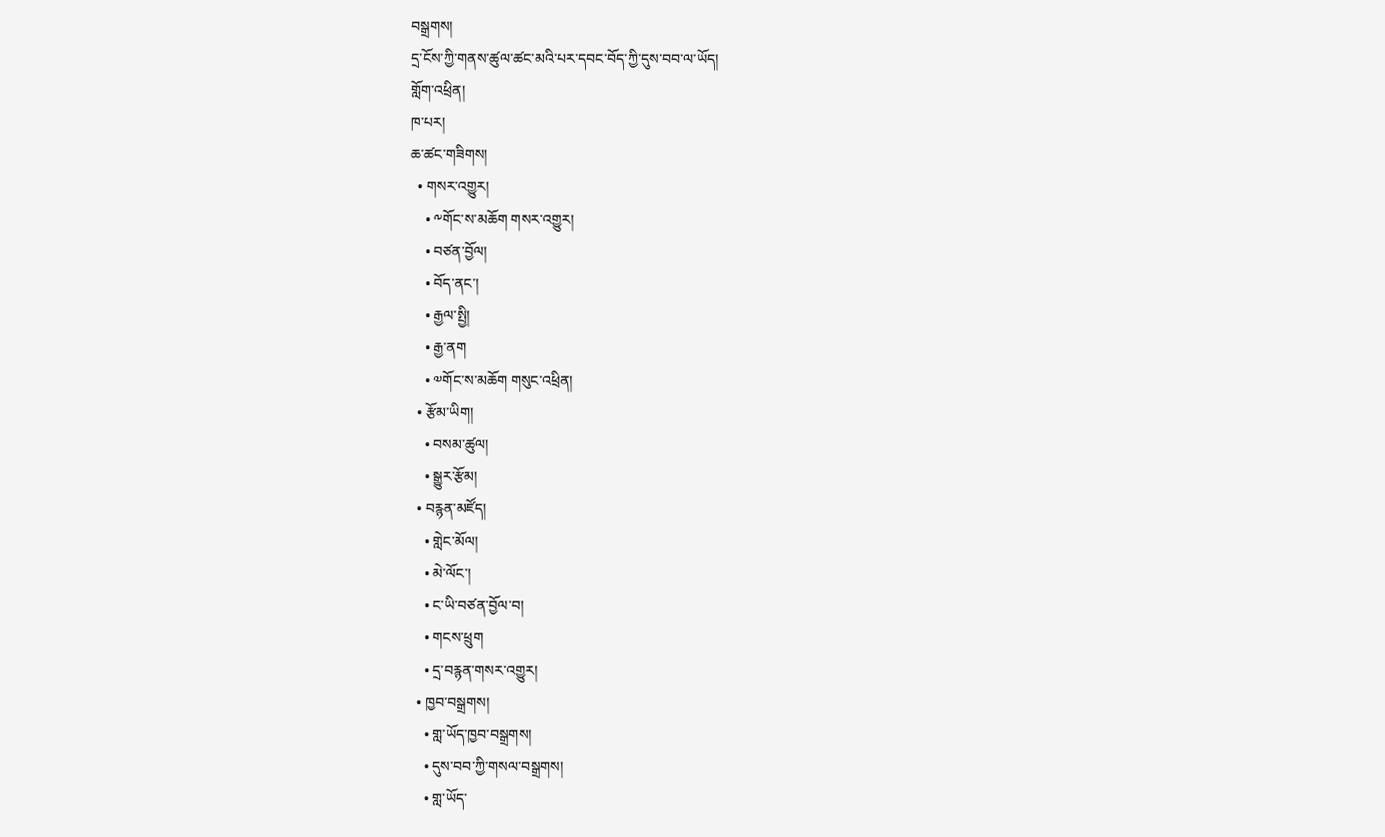བསྒྲགས།
དྲ་ངོས་ཀྱི་གནས་ཚུལ་ཚང་མའི་པར་དབང་བོད་ཀྱི་དུས་བབ་ལ་ཡོད།
གློག་འཕྲིན།
ཁ་པར།
ཆ་ཚང་གཟིགས།
  • གསར་འགྱུར།
    • ༸གོང་ས་མཆོག གསར་འགྱུར།
    • བཙན་བྱོལ།
    • བོད་ནང་།
    • རྒྱལ་སྤྱི།
    • རྒྱ་ནག
    • ༧གོང་ས་མཆོག གསུང་འཕྲིན།
  • རྩོམ་ཡིག།
    • བསམ་ཚུལ།
    • སྒྱུར་རྩོམ།
  • བརྙན་མཛོད།
    • གླེང་མོལ།
    • མེ་ལོང་།
    • ང་ཡི་བཙན་བྱོལ་བ།
    • གངས་ཕྲུག
    • དྲ་བརྙན་གསར་འགྱུར།
  • ཁྱབ་བསྒྲགས།
    • གླ་ཡོད་ཁྱབ་བསྒྲགས།
    • དུས་བབ་ཀྱི་གསལ་བསྒྲགས།
    • གླ་ཡོད་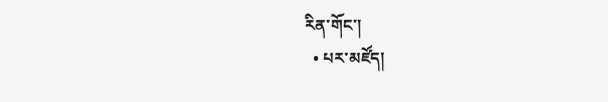རིན་གོང་།
  • པར་མཛོད།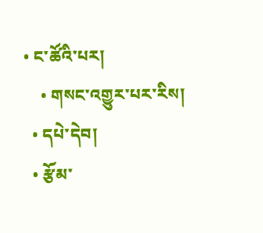• ང་ཚོའི་པར།
    • གསང་འགྱུར་པར་རིས།
  • དཔེ་དེབ།
  • རྩོམ་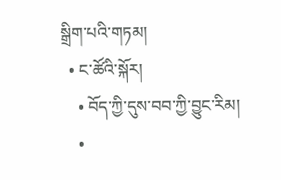སྒྲིག་པའི་གཏམ།
  • ང་ཚོའི་སྐོར།
    • བོད་ཀྱི་དུས་བབ་ཀྱི་བྱུང་རིམ།
    •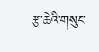རྩ་ཆེའི་གསུང་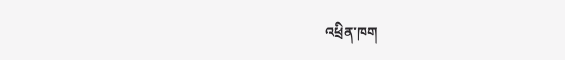འཕྲིན་ཁག